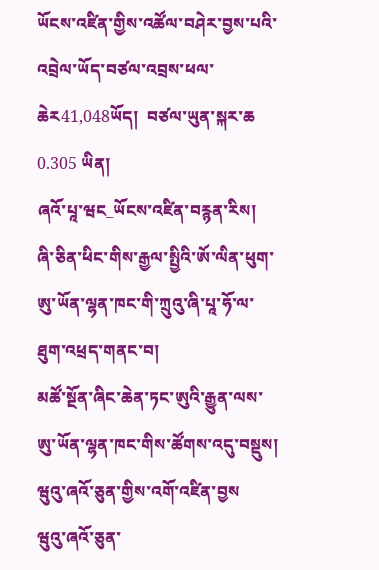ཡོངས་འཛིན་གྱིས་འཚོལ་བཤེར་བྱས་པའི་འབྲེལ་ཡོད་བཙལ་འབྲས་ཕལ་ཆེར41,048ཡོད།  བཙལ་ཡུན་སྐར་ཆ 0.305 ཡིན།
ཞའོ་པཱ་ཝང_ཡོངས་འཛིན་བརྙན་རིས།
ཞི་ཅིན་ཕིང་གིས་རྒྱལ་སྤྱིའི་ཨོ་ལིན་ཕུག་ཨུ་ཡོན་ལྷན་ཁང་གི་ཀྲུའུ་ཞི་པཱ་ཧོ་ལ་ཐུག་འཕྲད་གནང་བ།
མཚོ་སྔོན་ཞིང་ཆེན་ཏང་ཨུའི་རྒྱུན་ལས་ཨུ་ཡོན་ལྷན་ཁང་གིས་ཚོགས་འདུ་བསྡུས། ཝུའུ་ཞའོ་ཅུན་གྱིས་འགོ་འཛིན་བྱས
ཝུའུ་ཞའོ་ཅུན་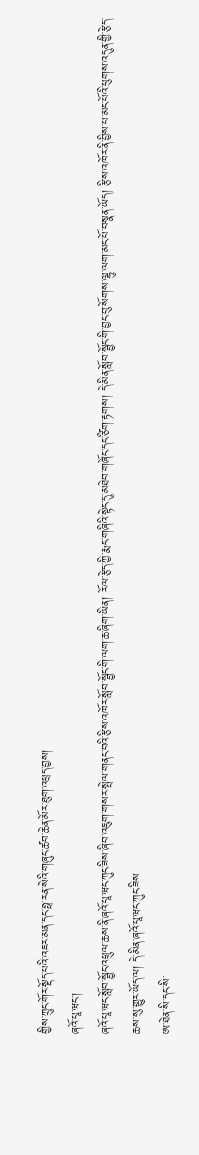གྱིས་ཀྲུང་གོར་སྡོད་པའི་འཇར་མན་དང་ཧྥ་རན་སེའི་གཞུང་ཚབ་ཆེན་མོར་ཐུག་འཕྲད་བྱས།
ཞའོ་པཱ་ཝང་།
ཞའོ་པཱ་ཝང་སློབ་སྦྱོང་འཕྲུལ་ཆས་ནི་ཞའོ་པཱ་ཝང་ཀུང་ཟིས་ཞིབ་འཇུག་གསར་སྤེལ་གནང་བའི་རྩིས་འཁོར་སློབ་སྦྱོང་གི་ལག་ཆ་ཞིག་ཡིན། རོལ་རྩེད་ཀྱི་རྨང་གཞིའི་སྟེང་དུ་མཐེབ་གཞོང་དང་ཙིག་རྟགས། དེ་མིན་སློབ་སྦྱོང་གི་བྱང་བུ་སོགས་ལྷུ་ལག་མང་པོ་བསྣན་ཡོད། རྩིས་འཁོར་ནི་བྱིས་པ་མང་པོའི་ཕུགས་འདུན་གྱི་རྩེད་ཆས་སུ་གྱུར་ཡོད་ལ། དེ་མིན་ཞའོ་པཱ་ཝང་ཀུང་ཟིས
ཨ་ཐེན་སི་དང་སི་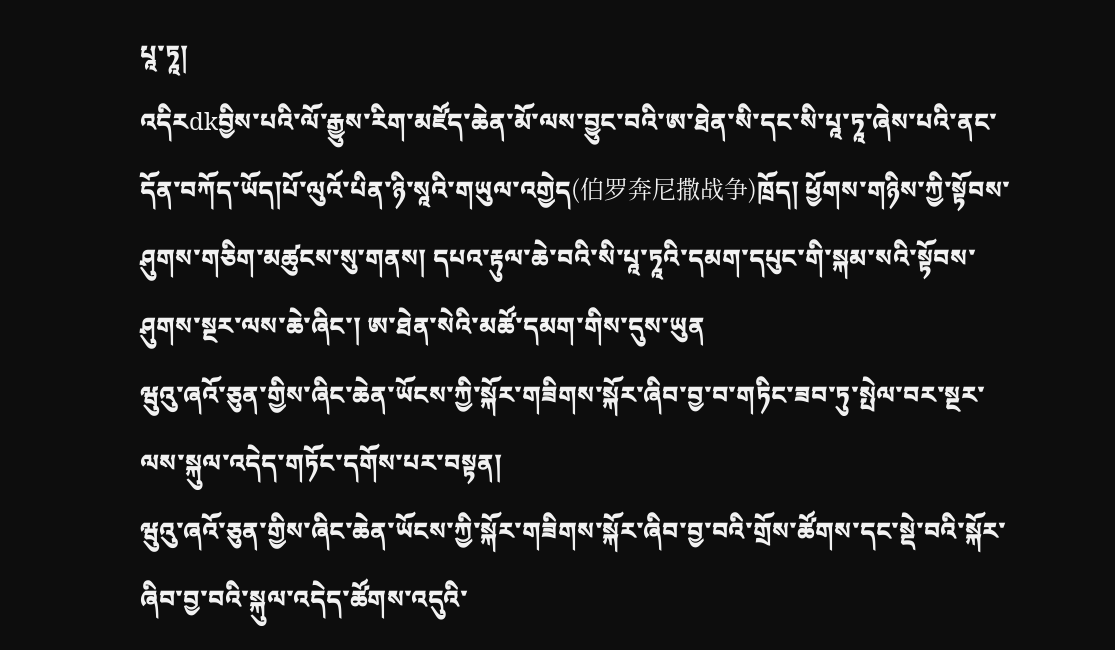པཱ་ཏཱ།
འདིརdkབྱིས་པའི་ལོ་རྒྱུས་རིག་མཛོད་ཆེན་མོ་ལས་བྱུང་བའི་ཨ་ཐེན་སི་དང་སི་པཱ་ཏཱ་ཞེས་པའི་ནང་དོན་བཀོད་ཡོད།པོ་ལུའོ་པིན་ཉི་སཱའི་གཡུལ་འགྱེད(伯罗奔尼撒战争)ཁྲོད། ཕྱོགས་གཉིས་ཀྱི་སྟོབས་ཤུགས་གཅིག་མཚུངས་སུ་གནས། དཔའ་རྟུལ་ཆེ་བའི་སི་པཱ་ཏཱའི་དམག་དཔུང་གི་སྐམ་སའི་སྟོབས་ཤུགས་སྔར་ལས་ཆེ་ཞིང་། ཨ་ཐེན་སེའི་མཚོ་དམག་གིས་དུས་ཡུན
ཝུའུ་ཞའོ་ཅུན་གྱིས་ཞིང་ཆེན་ཡོངས་ཀྱི་སྐོར་གཟིགས་སྐོར་ཞིབ་བྱ་བ་གཏིང་ཟབ་ཏུ་སྤེལ་བར་སྔར་ལས་སྐུལ་འདེད་གཏོང་དགོས་པར་བསྟན།
ཝུའུ་ཞའོ་ཅུན་གྱིས་ཞིང་ཆེན་ཡོངས་ཀྱི་སྐོར་གཟིགས་སྐོར་ཞིབ་བྱ་བའི་གྲོས་ཚོགས་དང་སྡེ་བའི་སྐོར་ཞིབ་བྱ་བའི་སྐུལ་འདེད་ཚོགས་འདུའི་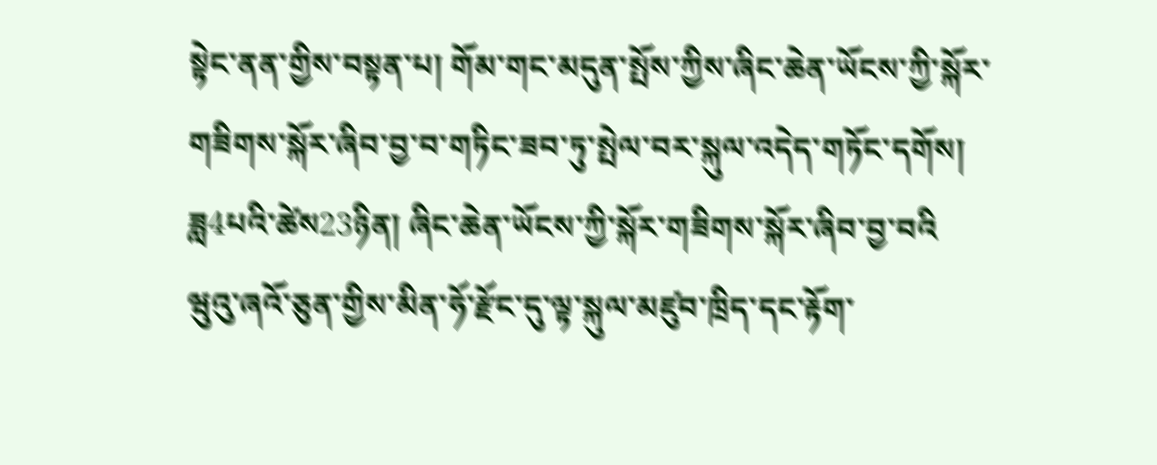སྟེང་ནན་གྱིས་བསྟན་པ། གོམ་གང་མདུན་སྤོས་ཀྱིས་ཞིང་ཆེན་ཡོངས་ཀྱི་སྐོར་གཟིགས་སྐོར་ཞིབ་བྱ་བ་གཏིང་ཟབ་ཏུ་སྤེལ་བར་སྐུལ་འདེད་གཏོང་དགོས། ཟླ4པའི་ཚེས23ཉིན། ཞིང་ཆེན་ཡོངས་ཀྱི་སྐོར་གཟིགས་སྐོར་ཞིབ་བྱ་བའི
ཝུའུ་ཞའོ་ཅུན་གྱིས་མིན་ཧོ་རྫོང་དུ་ལྟ་སྐུལ་མཛུབ་ཁྲིད་དང་རྟོག་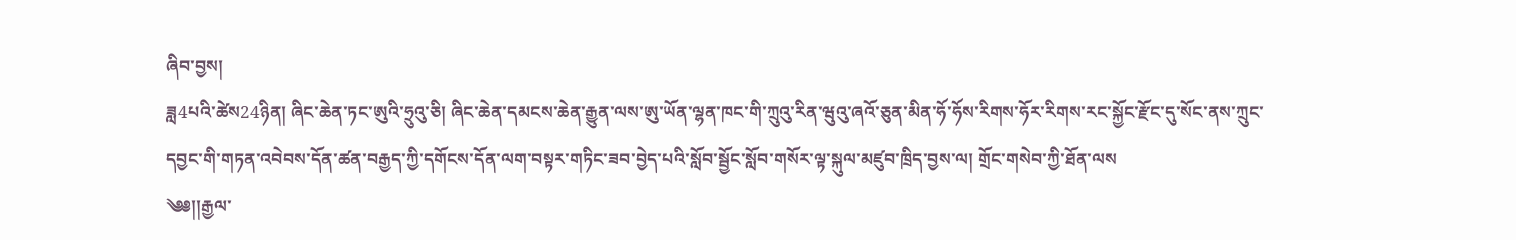ཞིབ་བྱས།
ཟླ4པའི་ཚེས24ཉིན། ཞིང་ཆེན་ཏང་ཨུའི་ཧྲུའུ་ཅི། ཞིང་ཆེན་དམངས་ཆེན་རྒྱུན་ལས་ཨུ་ཡོན་ལྷན་ཁང་གི་ཀྲུའུ་རིན་ཝུའུ་ཞའོ་ཅུན་མིན་ཧོ་ཧོས་རིགས་ཧོར་རིགས་རང་སྐྱོང་རྫོང་དུ་སོང་ནས་ཀྲུང་དབྱང་གི་གཏན་འབེབས་དོན་ཚན་བརྒྱད་ཀྱི་དགོངས་དོན་ལག་བསྟར་གཏིང་ཟབ་བྱེད་པའི་སློབ་སྦྱོང་སློབ་གསོར་ལྟ་སྐུལ་མཛུབ་ཁྲིད་བྱས་ལ། གྲོང་གསེབ་ཀྱི་ཐོན་ལས
༄༅།།རྒྱལ་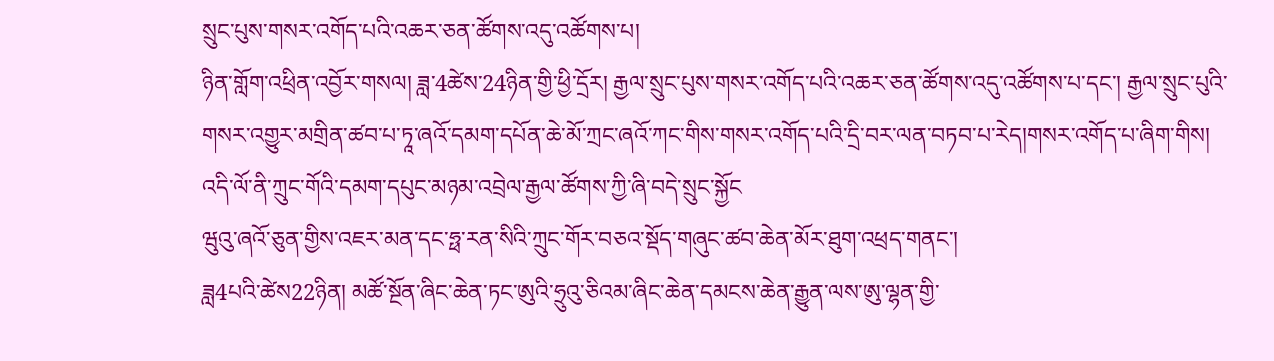སྲུང་པུས་གསར་འགོད་པའི་འཆར་ཅན་ཚོགས་འདུ་འཚོགས་པ།
ཉིན་གློག་འཕྲིན་འབྱོར་གསལ། ཟླ་4ཚེས་24ཉིན་གྱི་ཕྱི་དྲོར། རྒྱལ་སྲུང་པུས་གསར་འགོད་པའི་འཆར་ཅན་ཚོགས་འདུ་འཚོགས་པ་དང་། རྒྱལ་སྲུང་པུའི་གསར་འགྱུར་མགྲིན་ཚབ་པ་ཏཱ་ཞའོ་དམག་དཔོན་ཆེ་མོ་ཀྲང་ཞའོ་ཀང་གིས་གསར་འགོད་པའི་དྲི་བར་ལན་བཏབ་པ་རེད།གསར་འགོད་པ་ཞིག་གིས། འདི་ལོ་ནི་ཀྲུང་གོའི་དམག་དཔུང་མཉམ་འབྲེལ་རྒྱལ་ཚོགས་ཀྱི་ཞི་བདེ་སྲུང་སྐྱོང
ཝུའུ་ཞའོ་ཅུན་གྱིས་འཇར་མན་དང་ཧྥ་རན་སིའི་ཀྲུང་གོར་བཅའ་སྡོད་གཞུང་ཚབ་ཆེན་མོར་ཐུག་འཕྲད་གནང་།
ཟླ4པའི་ཚེས22ཉིན། མཚོ་སྔོན་ཞིང་ཆེན་ཏང་ཨུའི་ཧྲུའུ་ཅིའམ་ཞིང་ཆེན་དམངས་ཆེན་རྒྱུན་ལས་ཨུ་ལྷན་གྱི་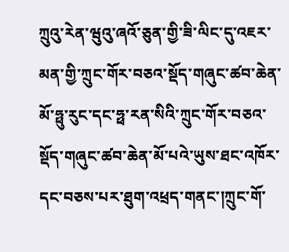ཀྲུའུ་རེན་ཝུའུ་ཞའོ་ཅུན་གྱི་ཟི་ལིང་དུ་འཇར་མན་གྱི་ཀྲུང་གོར་བཅའ་སྡོད་གཞུང་ཚབ་ཆེན་མོ་ཧྥུ་རུང་དང་ཧྥ་རན་སིའི་ཀྲུང་གོར་བཅའ་སྡོད་གཞུང་ཚབ་ཆེན་མོ་པའེ་ཡུས་ཐང་འཁོར་དང་བཅས་པར་ཐུག་འཕྲད་གནང་།ཀྲུང་གོ་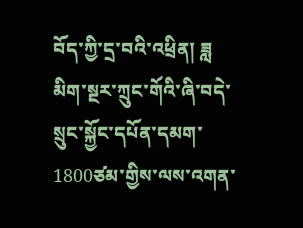བོད་ཀྱི་དྲ་བའི་འཕྲིན། ཟླ
མིག་སྔར་ཀྲུང་གོའི་ཞི་བདེ་སྲུང་སྐྱོང་དཔོན་དམག་1800ཙམ་གྱིས་ལས་འགན་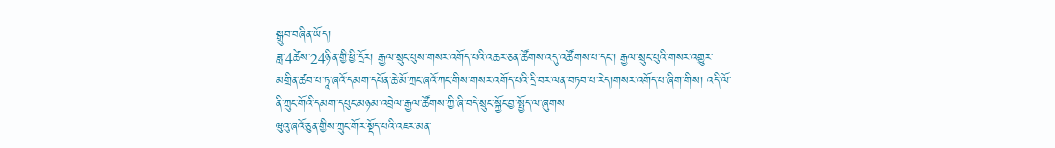སྒྲུབ་བཞིན་ཡོད།
ཟླ་4ཚེས་24ཉིན་གྱི་ཕྱི་དྲོར། རྒྱལ་སྲུང་པུས་གསར་འགོད་པའི་འཆར་ཅན་ཚོགས་འདུ་འཚོགས་པ་དང་། རྒྱལ་སྲུང་པུའི་གསར་འགྱུར་མགྲིན་ཚབ་པ་ཏཱ་ཞའོ་དམག་དཔོན་ཆེ་མོ་ཀྲང་ཞའོ་ཀང་གིས་གསར་འགོད་པའི་དྲི་བར་ལན་བཏབ་པ་རེད།གསར་འགོད་པ་ཞིག་གིས། འདི་ལོ་ནི་ཀྲུང་གོའི་དམག་དཔུང་མཉམ་འབྲེལ་རྒྱལ་ཚོགས་ཀྱི་ཞི་བདེ་སྲུང་སྐྱོང་བྱ་སྤྱོད་ལ་ཞུགས
ཝུའུ་ཞའོ་ཅུན་གྱིས་ཀྲུང་གོར་སྡོད་པའི་འཇར་མན་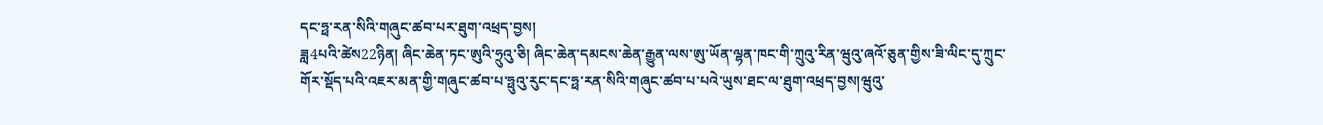དང་ཧྥ་རན་སིའི་གཞུང་ཚབ་པར་ཐུག་འཕྲད་བྱས།
ཟླ4པའི་ཚེས22ཉིན། ཞིང་ཆེན་ཏང་ཨུའི་ཧྲུའུ་ཅི། ཞིང་ཆེན་དམངས་ཆེན་རྒྱུན་ལས་ཨུ་ཡོན་ལྷན་ཁང་གི་ཀྲུའུ་རིན་ཝུའུ་ཞའོ་ཅུན་གྱིས་ཟི་ལིང་དུ་ཀྲུང་གོར་སྡོད་པའི་འཇར་མན་གྱི་གཞུང་ཚབ་པ་ཧྥུའུ་རུང་དང་ཧྥ་རན་སིའི་གཞུང་ཚབ་པ་པའེ་ཡུས་ཐང་ལ་ཐུག་འཕྲད་བྱས།ཝུའུ་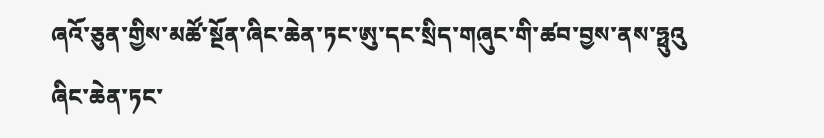ཞའོ་ཅུན་གྱིས་མཚོ་སྔོན་ཞིང་ཆེན་ཏང་ཨུ་དང་སྲིད་གཞུང་གི་ཚབ་བྱས་ནས་ཧྥུའུ
ཞིང་ཆེན་ཏང་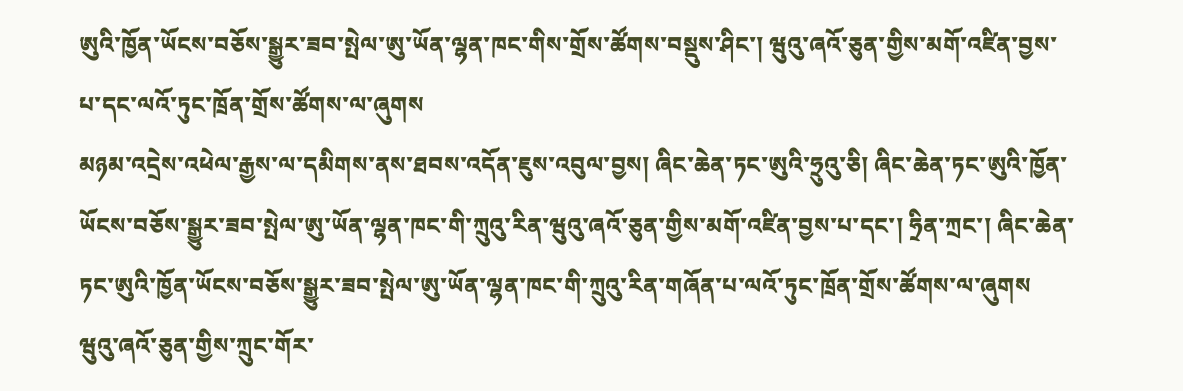ཨུའི་ཁྱོན་ཡོངས་བཅོས་སྒྱུར་ཟབ་སྤེལ་ཨུ་ཡོན་ལྷན་ཁང་གིས་གྲོས་ཚོགས་བསྡུས་ཤིང་། ཝུའུ་ཞའོ་ཅུན་གྱིས་མགོ་འཛིན་བྱས་པ་དང་ལའོ་ཏུང་ཁྲོན་གྲོས་ཚོགས་ལ་ཞུགས
མཉམ་འདྲེས་འཕེལ་རྒྱས་ལ་དམིགས་ནས་ཐབས་འདོན་ཇུས་འབུལ་བྱས། ཞིང་ཆེན་ཏང་ཨུའི་ཧྲུའུ་ཅི། ཞིང་ཆེན་ཏང་ཨུའི་ཁྱོན་ཡོངས་བཅོས་སྒྱུར་ཟབ་སྤེལ་ཨུ་ཡོན་ལྷན་ཁང་གི་ཀྲུའུ་རིན་ཝུའུ་ཞའོ་ཅུན་གྱིས་མགོ་འཛིན་བྱས་པ་དང་། ཧྲིན་ཀྲང་། ཞིང་ཆེན་ཏང་ཨུའི་ཁྱོན་ཡོངས་བཅོས་སྒྱུར་ཟབ་སྤེལ་ཨུ་ཡོན་ལྷན་ཁང་གི་ཀྲུའུ་རིན་གཞོན་པ་ལའོ་ཏུང་ཁྲོན་གྲོས་ཚོགས་ལ་ཞུགས
ཝུའུ་ཞའོ་ཅུན་གྱིས་ཀྲུང་གོར་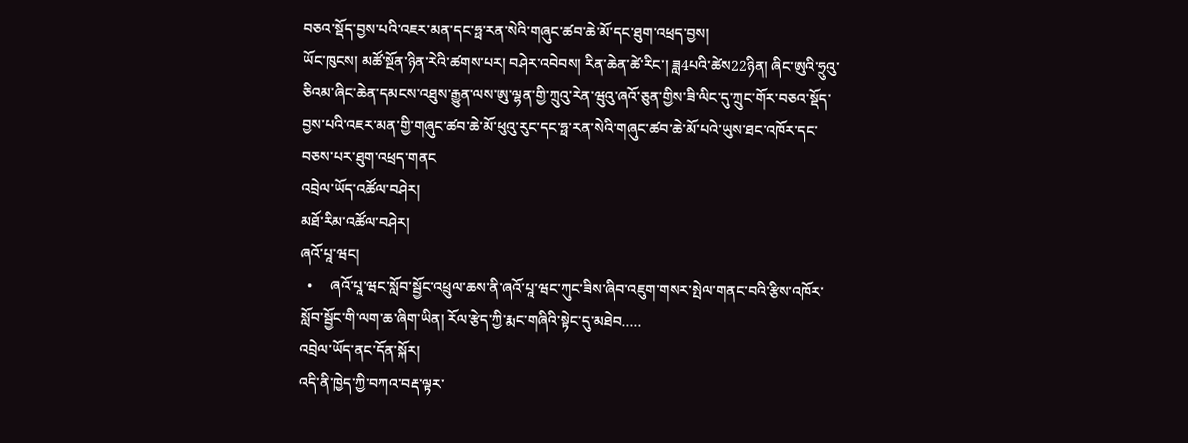བཅའ་སྡོད་བྱས་པའི་འཇར་མན་དང་ཧྥ་རན་སེའི་གཞུང་ཚབ་ཆེ་མོ་དང་ཐུག་འཕྲད་བྱས།
ཡོང་ཁུངས། མཚོ་སྔོན་ཉིན་རེའི་ཚགས་པར། བཤེར་འབེབས། རིན་ཆེན་ཚེ་རིང་། ཟླ4པའི་ཚེས22ཉིན། ཞིང་ཨུའི་ཧྲུའུ་ཅིའམ་ཞིང་ཆེན་དམངས་འཐུས་རྒྱུན་ལས་ཨུ་ལྷན་གྱི་ཀྲུའུ་རེན་ཝུའུ་ཞའོ་ཅུན་གྱིས་ཟི་ལིང་དུ་ཀྲུང་གོར་བཅའ་སྡོད་བྱས་པའི་འཇར་མན་གྱི་གཞུང་ཚབ་ཆེ་མོ་ཕུའུ་རུང་དང་ཧྥ་རན་སེའི་གཞུང་ཚབ་ཆེ་མོ་པའེ་ཡུས་ཐང་འཁོར་དང་བཅས་པར་ཐུག་འཕྲད་གནང
འབྲེལ་ཡོད་འཚོལ་བཤེར།
མཐོ་རིམ་འཚོལ་བཤེར།
ཞའོ་པཱ་ཝང།
  •     ཞའོ་པཱ་ཝང་སློབ་སྦྱོང་འཕྲུལ་ཆས་ནི་ཞའོ་པཱ་ཝང་ཀུང་ཟིས་ཞིབ་འཇུག་གསར་སྤེལ་གནང་བའི་རྩིས་འཁོར་སློབ་སྦྱོང་གི་ལག་ཆ་ཞིག་ཡིན། རོལ་རྩེད་ཀྱི་རྨང་གཞིའི་སྟེང་དུ་མཐེབ.....
འབྲེལ་ཡོད་ནང་དོན་སྐོར།
འདི་ནི་ཁྱེད་ཀྱི་བཀའ་བརྡ་ལྟར་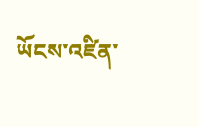ཡོངས་འཛིན་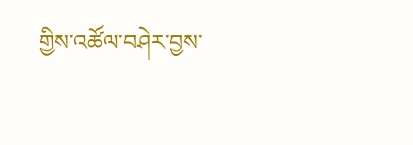གྱིས་འཚོལ་བཤེར་བྱས་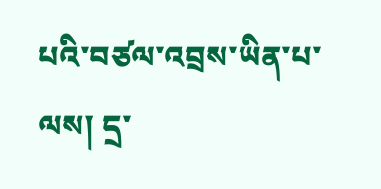པའི་བཙལ་འབྲས་ཡིན་པ་ལས། དྲ་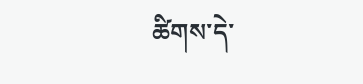ཚིགས་དེ་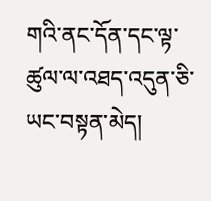གའི་ནང་དོན་དང་ལྟ་ཚུལ་ལ་འཐད་འདུན་ཅི་ཡང་བསྟན་མེད།